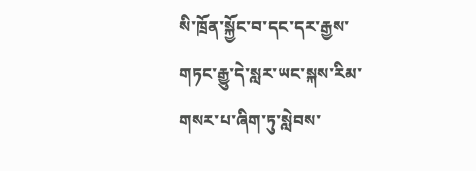སི་ཁྲོན་སྐྱོང་བ་དང་དར་རྒྱས་གཏང་རྒྱུ་དེ་སླར་ཡང་སྐས་རིམ་གསར་པ་ཞིག་ཏུ་སླེབས་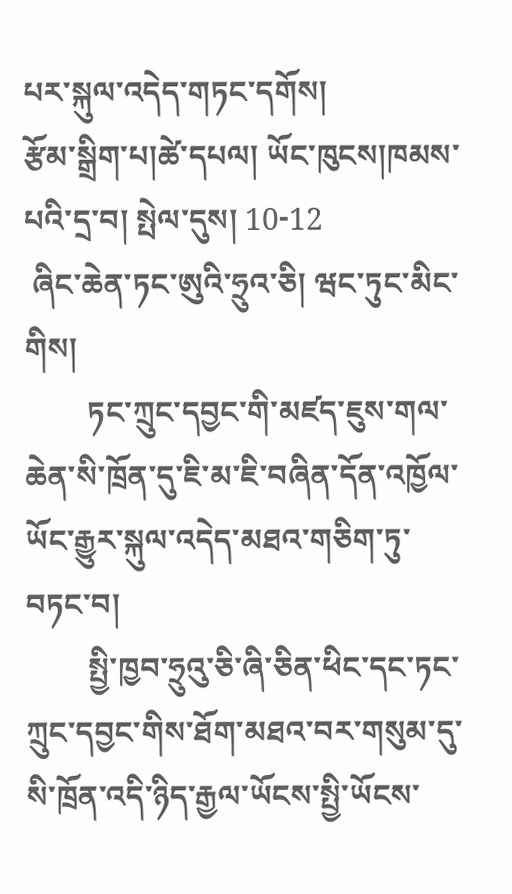པར་སྐུལ་འདེད་གཏང་དགོས།
རྩོམ་སྒྲིག་པ།ཚེ་དཔལ། ཡོང་ཁུངས།ཁམས་པའི་དྲ་བ། སྤེལ་དུས། 10-12
 ཞིང་ཆེན་ཏང་ཨུའི་ཧྲུའ་ཅི། ཝང་ཏུང་མིང་གིས།
        ཏང་ཀྲུང་དབྱང་གི་མཛད་ཇུས་གལ་ཆེན་སི་ཁྲོན་དུ་ཇི་མ་ཇི་བཞིན་དོན་འཁྱོལ་ཡོང་རྒྱུར་སྐུལ་འདེད་མཐའ་གཅིག་ཏུ་བཏང་བ།
        སྤྱི་ཁྱབ་ཧྲུའུ་ཅི་ཞི་ཅིན་ཕིང་དང་ཏང་ཀྲུང་དབྱང་གིས་ཐོག་མཐའ་བར་གསུམ་དུ་སི་ཁྲོན་འདི་ཉིད་རྒྱལ་ཡོངས་སྤྱི་ཡོངས་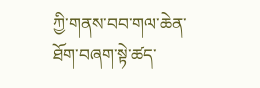ཀྱི་གནས་བབ་གལ་ཆེན་ཐོག་བཞག་སྟེ་ཚད་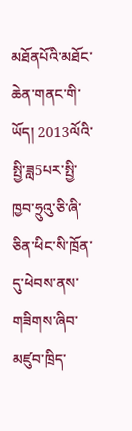མཐོནཔོའི་མཐོང་ཆེན་གནང་གི་ཡོད། 2013ལོའི་སྤྱི་ཟླ5པར་སྤྱི་ཁྱབ་ཧྲུའུ་ཅི་ཞི་ཅིན་ཕིང་སི་ཁྲོན་དུ་ཕེབས་ནས་གཟིགས་ཞིབ་མཛུབ་ཁྲིད་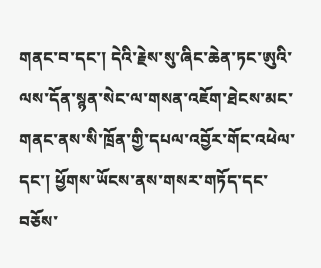གནང་བ་དང་། དེའི་རྗེས་སུ་ཞིང་ཆེན་ཏང་ཨུའི་ལས་དོན་སྙན་སེང་ལ་གསན་འཇོག་ཐེངས་མང་གནང་ནས་སི་ཁྲོན་གྱི་དཔལ་འབྱོར་གོང་འཕེལ་དང་། ཕྱོགས་ཡོངས་ནས་གསར་གཏོད་དང་བཅོས་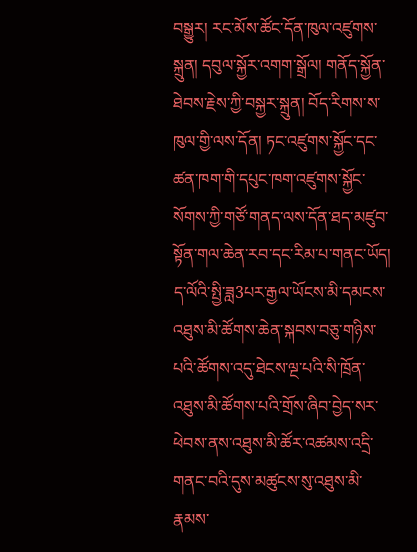བསྒྱུར། རང་མོས་ཚོང་དོན་ཁུལ་འཛུགས་སྐྲུན། དབུལ་སྐྱོར་འགག་སྒྲོལ། གནོད་སྐྱོན་ཐེབས་རྗེས་ཀྱི་བསྐྱར་སྐྲུན། བོད་རིགས་ས་ཁུལ་གྱི་ལས་དོན། ཏང་འཛུགས་སྐྱོང་དང་ཚན་ཁག་གི་དཔུང་ཁག་འཛུགས་སྐྱོང་སོགས་ཀྱི་གཙོ་གནད་ལས་དོན་ཐད་མཛུབ་སྟོན་གལ་ཆེན་རབ་དང་རིམ་པ་གནང་ཡོད། ད་ལོའི་སྤྱི་ཟླ3པར་རྒྱལ་ཡོངས་མི་དམངས་འཐུས་མི་ཚོགས་ཆེན་སྐབས་བཅུ་གཉིས་པའི་ཚོགས་འདུ་ཐེངས་ལྔ་པའི་སི་ཁྲོན་འཐུས་མི་ཚོགས་པའི་གྲོས་ཞིབ་བྱེད་སར་ཕེབས་ནས་འཐུས་མི་ཚོར་འཚམས་འདྲི་གནང་བའི་དུས་མཚུངས་སུ་འཐུས་མི་རྣམས་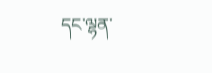དང་ལྷན་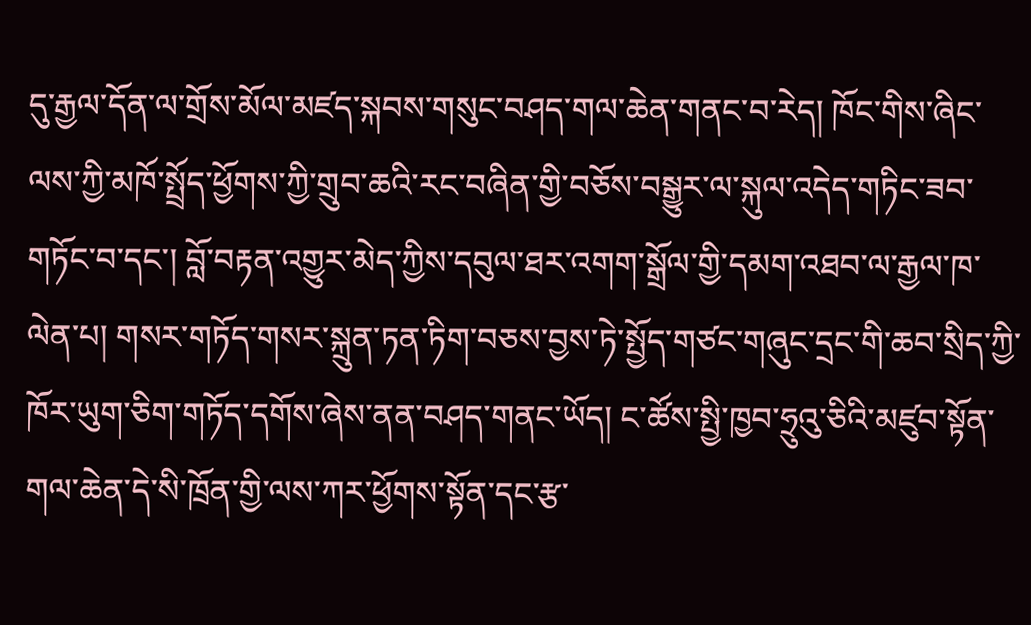དུ་རྒྱལ་དོན་ལ་གྲོས་མོལ་མཛད་སྐབས་གསུང་བཤད་གལ་ཆེན་གནང་བ་རེད། ཁོང་གིས་ཞིང་ལས་ཀྱི་མཁོ་སྤྲོད་ཕྱོགས་ཀྱི་གྲུབ་ཆའི་རང་བཞིན་གྱི་བཅོས་བསྒྱུར་ལ་སྐུལ་འདེད་གཏིང་ཟབ་གཏོང་བ་དང་། བློ་བརྟན་འགྱུར་མེད་ཀྱིས་དབུལ་ཐར་འགག་སྒྲོལ་གྱི་དམག་འཐབ་ལ་རྒྱལ་ཁ་ལེན་པ། གསར་གཏོད་གསར་སྐྲུན་ཏན་ཏིག་བཅས་བྱས་ཏེ་སྤྱོད་གཙང་གཞུང་དྲང་གི་ཆབ་སྲིད་ཀྱི་ཁོར་ཡུག་ཅིག་གཏོད་དགོས་ཞེས་ནན་བཤད་གནང་ཡོད། ང་ཚོས་སྤྱི་ཁྱབ་ཧྲུའུ་ཅིའི་མཛུབ་སྟོན་གལ་ཆེན་དེ་སི་ཁྲོན་གྱི་ལས་ཀར་ཕྱོགས་སྟོན་དང་རྩ་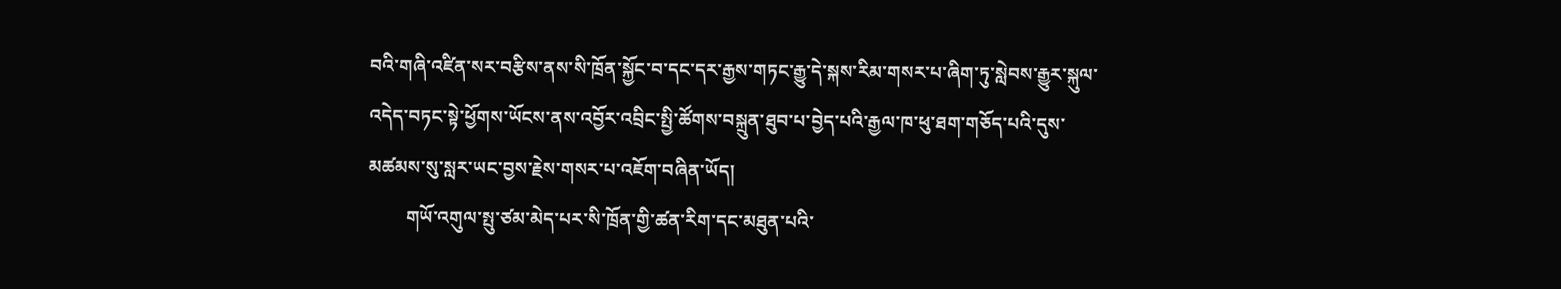བའི་གཞི་འཛིན་སར་བརྩིས་ནས་སི་ཁྲོན་སྐྱོང་བ་དང་དར་རྒྱས་གཏང་རྒྱུ་དེ་སྐས་རིམ་གསར་པ་ཞིག་ཏུ་སླེབས་རྒྱུར་སྐུལ་འདེད་བཏང་སྟེ་ཕྱོགས་ཡོངས་ནས་འབྱོར་འབྲིང་སྤྱི་ཚོགས་བསྐྲུན་ཐུབ་པ་བྱེད་པའི་རྒྱལ་ཁ་ཕུ་ཐག་གཅོད་པའི་དུས་མཚམས་སུ་སླར་ཡང་བྱས་རྗེས་གསར་པ་འཇོག་བཞིན་ཡོད།
        གཡོ་འགུལ་སྤུ་ཙམ་མེད་པར་སི་ཁྲོན་གྱི་ཚན་རིག་དང་མཐུན་པའི་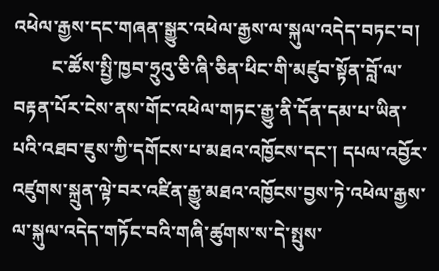འཕེལ་རྒྱས་དང་གཞན་སྒྱུར་འཕེལ་རྒྱས་ལ་སྐུལ་འདེད་བཏང་བ།
        ང་ཚོས་སྤྱི་ཁྱབ་ཧྲུའུ་ཅི་ཞི་ཅིན་ཕིང་གི་མཛུབ་སྟོན་བློ་ལ་བརྟན་པོར་ངེས་ནས་གོང་འཕེལ་གཏང་རྒྱུ་ནི་དོན་དམ་པ་ཡིན་པའི་འཐབ་ཇུས་ཀྱི་དགོངས་པ་མཐའ་འཁྱོངས་དང་། དཔལ་འབྱོར་འཛུགས་སྐྲུན་ལྟེ་བར་འཛིན་རྒྱུ་མཐའ་འཁྱོངས་བྱས་ཏེ་འཕེལ་རྒྱས་ལ་སྐུལ་འདེད་གཏོང་བའི་གཞི་ཚུགས་ས་དེ་སྤུས་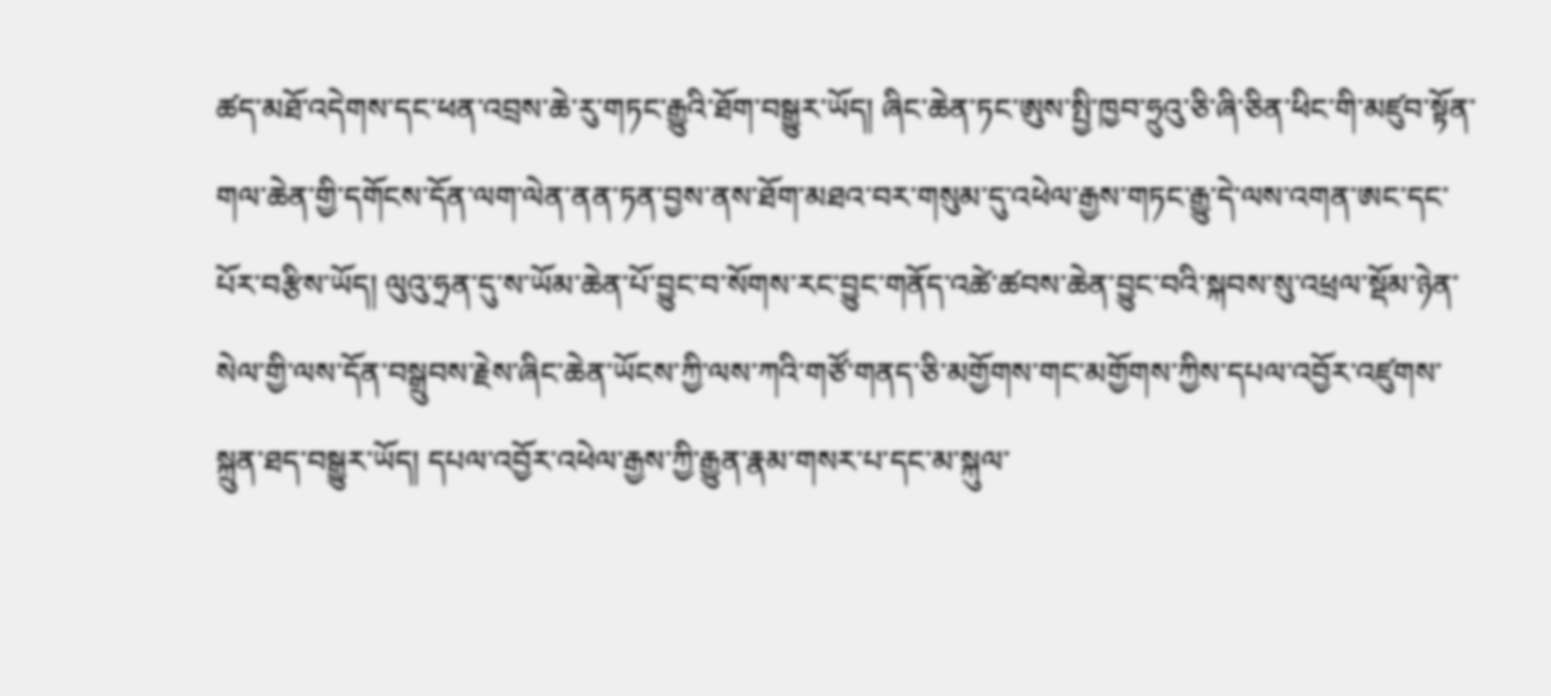ཚད་མཐོ་འདེགས་དང་ཕན་འབྲས་ཆེ་རུ་གཏང་རྒྱུའི་ཐོག་བསྒྱུར་ཡོད། ཞིང་ཆེན་ཏང་ཨུས་སྤྱི་ཁྱབ་ཧྲུའུ་ཅི་ཞི་ཅིན་ཕིང་གི་མཛུབ་སྟོན་གལ་ཆེན་གྱི་དགོངས་དོན་ལག་ལེན་ནན་ཏན་བྱས་ནས་ཐོག་མཐའ་བར་གསུམ་དུ་འཕེལ་རྒྱས་གཏང་རྒྱུ་དེ་ལས་འགན་ཨང་དང་པོར་བརྩིས་ཡོད། ལུའུ་ཧྲན་དུ་ས་ཡོམ་ཆེན་པོ་བྱུང་བ་སོགས་རང་བྱུང་གནོད་འཚེ་ཚབས་ཆེན་བྱུང་བའི་སྐབས་སུ་འཕྲལ་སྡོམ་ཉེན་སེལ་གྱི་ལས་དོན་བསྒྲུབས་རྗེས་ཞིང་ཆེན་ཡོངས་ཀྱི་ལས་ཀའི་གཙོ་གནད་ཅི་མགྱོགས་གང་མགྱོགས་ཀྱིས་དཔལ་འབྱོར་འཛུགས་སྐྲུན་ཐད་བསྒྱུར་ཡོད། དཔལ་འབྱོར་འཕེལ་རྒྱས་ཀྱི་རྒྱུན་རྣམ་གསར་པ་དང་མ་སྐུལ་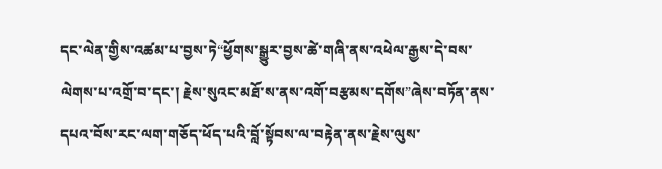དང་ལེན་གྱིས་འཚམ་པ་བྱས་ཏེ“ཕྱོགས་སྒྱུར་བྱས་ཚེ་གཞི་ནས་འཕེལ་རྒྱས་དེ་བས་ལེགས་པ་འགྲོ་བ་དང་། རྗེས་སུའང་མཐོ་ས་ནས་འགོ་བརྩམས་དགོས”ཞེས་བཏོན་ནས་དཔའ་བོས་རང་ལག་གཅོད་ཕོད་པའི་བློ་སྟོབས་ལ་བརྟེན་ནས་རྗེས་ལུས་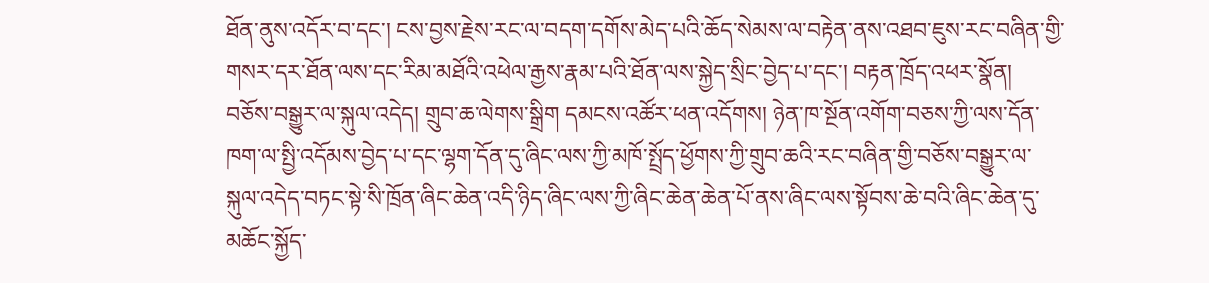ཐོན་ནུས་འདོར་བ་དང་། ངས་བྱས་རྗེས་རང་ལ་བདག་དགོས་མེད་པའི་ཆོད་སེམས་ལ་བརྟེན་ནས་འཐབ་ཇུས་རང་བཞིན་གྱི་གསར་དར་ཐོན་ལས་དང་རིམ་མཐོའི་འཕེལ་རྒྱས་རྣམ་པའི་ཐོན་ལས་སྐྱེད་སྲིང་བྱེད་པ་དང་། བརྟན་ཁྲོད་འཕར་སྣོན། བཅོས་བསྒྱུར་ལ་སྐུལ་འདེད། གྲུབ་ཆ་ལེགས་སྒྲིག དམངས་འཚོར་ཕན་འདོགས། ཉེན་ཁ་སྔོན་འགོག་བཅས་ཀྱི་ལས་དོན་ཁག་ལ་སྤྱི་འདོམས་བྱེད་པ་དང་ལྷག་དོན་དུ་ཞིང་ལས་ཀྱི་མཁོ་སྤྲོད་ཕྱོགས་ཀྱི་གྲུབ་ཆའི་རང་བཞིན་གྱི་བཅོས་བསྒྱུར་ལ་སྐུལ་འདེད་བཏང་སྟེ་སི་ཁྲོན་ཞིང་ཆེན་འདི་ཉིད་ཞིང་ལས་ཀྱི་ཞིང་ཆེན་ཆེན་པོ་ནས་ཞིང་ལས་སྟོབས་ཆེ་བའི་ཞིང་ཆེན་དུ་མཆོང་སྐྱོད་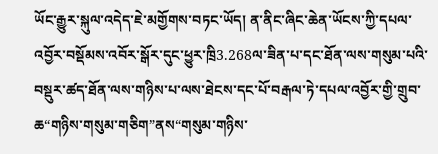ཡོང་རྒྱུར་སྐུལ་འདེད་ཇེ་མགྱོགས་བཏང་ཡོད། ན་ནིང་ཞིང་ཆེན་ཡོངས་ཀྱི་དཔལ་འབྱོར་བསྡོམས་འབོར་སྒོར་དུང་ཕྱུར་ཁྲི3.268ལ་ཟིན་པ་དང་ཐོན་ལས་གསུམ་པའི་བསྡུར་ཚད་ཐོན་ལས་གཉིས་པ་ལས་ཐེངས་དང་པོ་བརྒལ་ཏེ་དཔལ་འབྱོར་གྱི་གྲུབ་ཆ“གཉིས་གསུམ་གཅིག”ནས“གསུམ་གཉིས་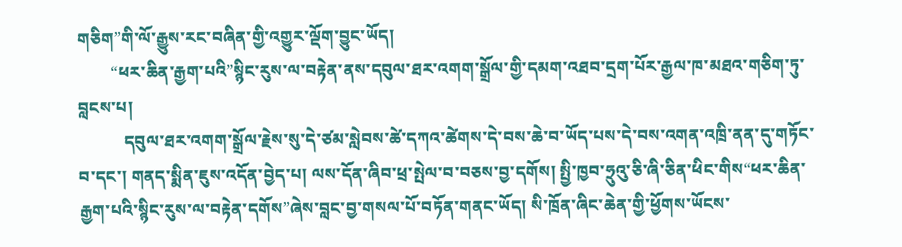གཅིག”གི་ལོ་རྒྱུས་རང་བཞིན་གྱི་འགྱུར་ལྡོག་བྱུང་ཡོད།
        “ཕར་ཆིན་རྒྱག་པའི”སྙིང་རུས་ལ་བརྟེན་ནས་དབུལ་ཐར་འགག་སྒྲོལ་གྱི་དམག་འཐབ་དྲག་པོར་རྒྱལ་ཁ་མཐའ་གཅིག་ཏུ་བླངས་པ།
           དབུལ་ཐར་འགག་སྒྲོལ་རྗེས་སུ་དེ་ཙམ་སླེབས་ཚེ་དཀའ་ཚེགས་དེ་བས་ཆེ་བ་ཡོད་པས་དེ་བས་འགན་འཁྲི་ནན་དུ་གཏོང་བ་དང་། གནད་སྨིན་ཇུས་འདོན་བྱེད་པ། ལས་དོན་ཞིབ་ཕྲ་སྤེལ་བ་བཅས་བྱ་དགོས། སྤྱི་ཁྱབ་ཧྲུའུ་ཅི་ཞི་ཅིན་ཕིང་གིས“ཕར་ཆིན་རྒྱག་པའི་སྙིང་རུས་ལ་བརྟེན་དགོས”ཞེས་བླང་བྱ་གསལ་པོ་བཏོན་གནང་ཡོད། སི་ཁྲོན་ཞིང་ཆེན་གྱི་ཕྱོགས་ཡོངས་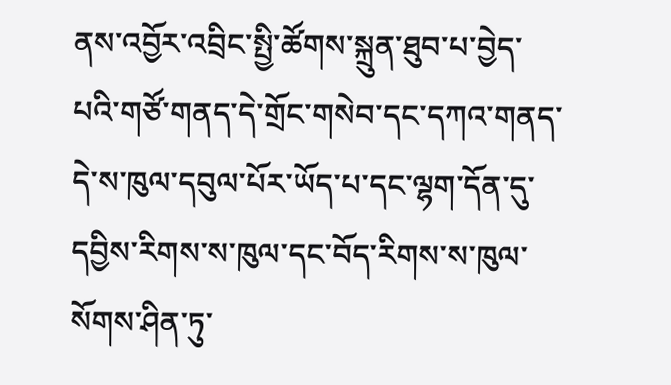ནས་འབྱོར་འབྲིང་སྤྱི་ཚོགས་སྐྲུན་ཐུབ་པ་བྱེད་པའི་གཙོ་གནད་དེ་གྲོང་གསེབ་དང་དཀའ་གནད་དེ་ས་ཁུལ་དབུལ་པོར་ཡོད་པ་དང་ལྷག་དོན་དུ་དབྱིས་རིགས་ས་ཁུལ་དང་བོད་རིགས་ས་ཁུལ་སོགས་ཤིན་ཏུ་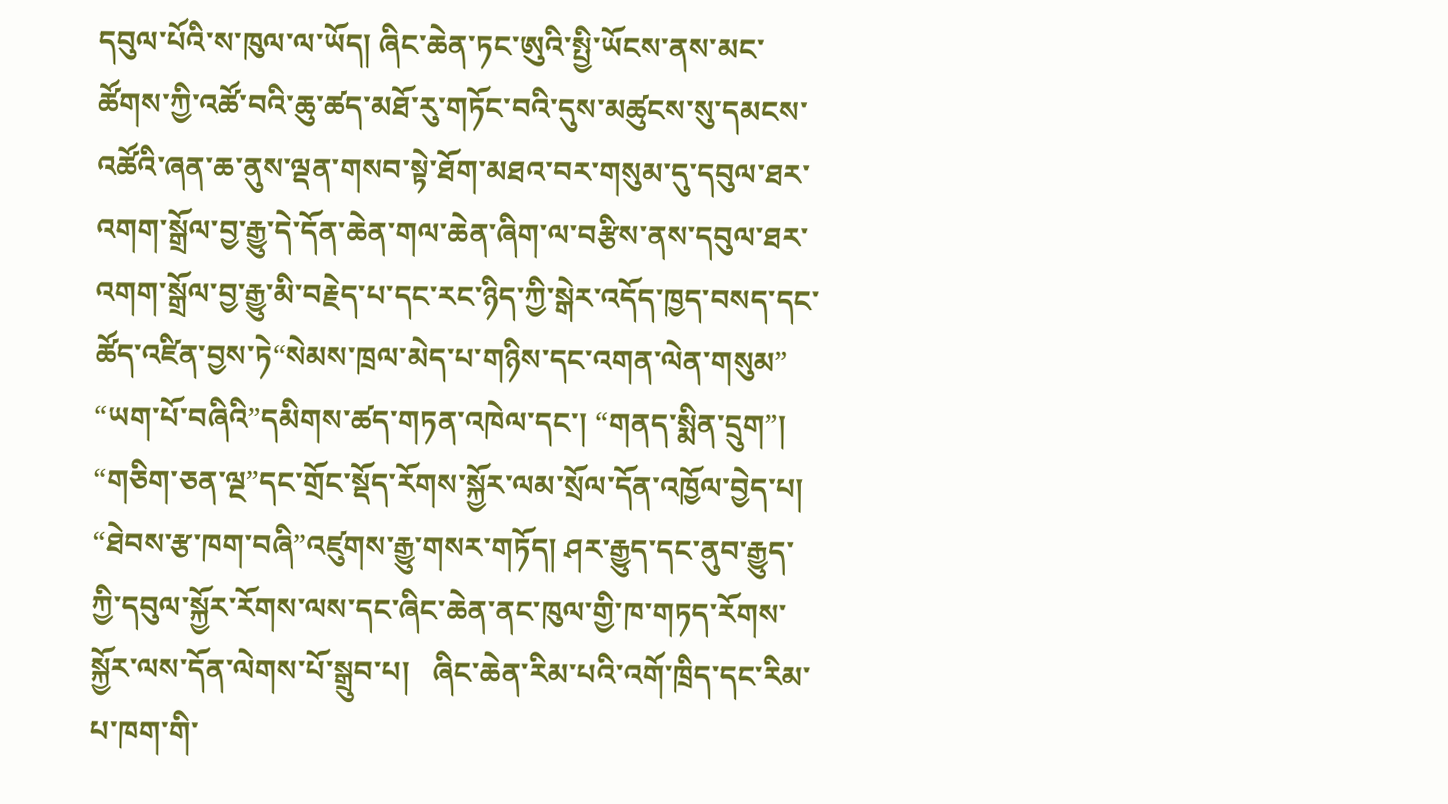དབུལ་པོའི་ས་ཁུལ་ལ་ཡོད། ཞིང་ཆེན་ཏང་ཨུའི་སྤྱི་ཡོངས་ནས་མང་ཚོགས་ཀྱི་འཚོ་བའི་ཆུ་ཚད་མཐོ་རུ་གཏོང་བའི་དུས་མཚུངས་སུ་དམངས་འཚོའི་ཞན་ཆ་ནུས་ལྡན་གསབ་སྟེ་ཐོག་མཐའ་བར་གསུམ་དུ་དབུལ་ཐར་འགག་སྒྲོལ་བྱ་རྒྱུ་དེ་དོན་ཆེན་གལ་ཆེན་ཞིག་ལ་བརྩིས་ནས་དབུལ་ཐར་འགག་སྒྲོལ་བྱ་རྒྱུ་མི་བརྗེད་པ་དང་རང་ཉིད་ཀྱི་སྒེར་འདོད་ཁྱད་བསད་དང་ཚོད་འཛིན་བྱས་ཏེ“སེམས་ཁྲལ་མེད་པ་གཉིས་དང་འགན་ལེན་གསུམ”  “ཡག་པོ་བཞིའི”དམིགས་ཚད་གཏན་འཁེལ་དང་། “གནད་སྨིན་དྲུག”། “གཅིག་ཅན་ལྔ”དང་གྲོང་སྡོད་རོགས་སྐྱོར་ལམ་སྲོལ་དོན་འཁྱོལ་བྱེད་པ། “ཐེབས་རྩ་ཁག་བཞི”འཛུགས་རྒྱུ་གསར་གཏོད། ཤར་རྒྱུད་དང་ནུབ་རྒྱུད་ཀྱི་དབུལ་སྐྱོར་རོགས་ལས་དང་ཞིང་ཆེན་ནང་ཁུལ་གྱི་ཁ་གཏད་རོགས་སྐྱོར་ལས་དོན་ལེགས་པོ་སྒྲུབ་པ།   ཞིང་ཆེན་རིམ་པའི་འགོ་ཁྲིད་དང་རིམ་པ་ཁག་གི་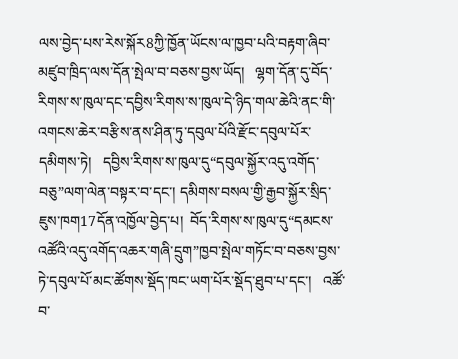ལས་བྱེད་པས་རེས་སྐོར8ཀྱི་ཁྱོན་ཡོངས་ལ་ཁྱབ་པའི་བརྟག་ཞིབ་མཛུབ་ཁྲིད་ལས་དོན་སྤེལ་བ་བཅས་བྱས་ཡོད།   ལྷག་དོན་དུ་བོད་རིགས་ས་ཁུལ་དང་དབྱིས་རིགས་ས་ཁུལ་དེ་ཉིད་གལ་ཆེའི་ནང་གི་འགངས་ཆེར་བརྩིས་ནས་ཤིན་ཏུ་དབུལ་པོའི་རྫོང་དབུལ་པོར་དམིགས་ཏེ།   དབྱིས་རིགས་ས་ཁུལ་དུ“དབུལ་སྐྱོར་འདུ་འགོད་བཅུ”ལག་ལེན་བསྟར་བ་དང་། དམིགས་བསལ་གྱི་རྒྱབ་སྐྱོར་སྲིད་ཇུས་ཁག17དོན་འཁྱོལ་བྱེད་པ།  བོད་རིགས་ས་ཁུལ་དུ“དམངས་འཚོའི་འདུ་འགོད་འཆར་གཞི་དྲུག”ཁྱབ་སྤེལ་གཏོང་བ་བཅས་བྱས་ཏེ་དབུལ་པོ་མང་ཚོགས་སྡོད་ཁང་ཡག་པོར་སྡོད་ཐུབ་པ་དང་།   འཚོ་བ་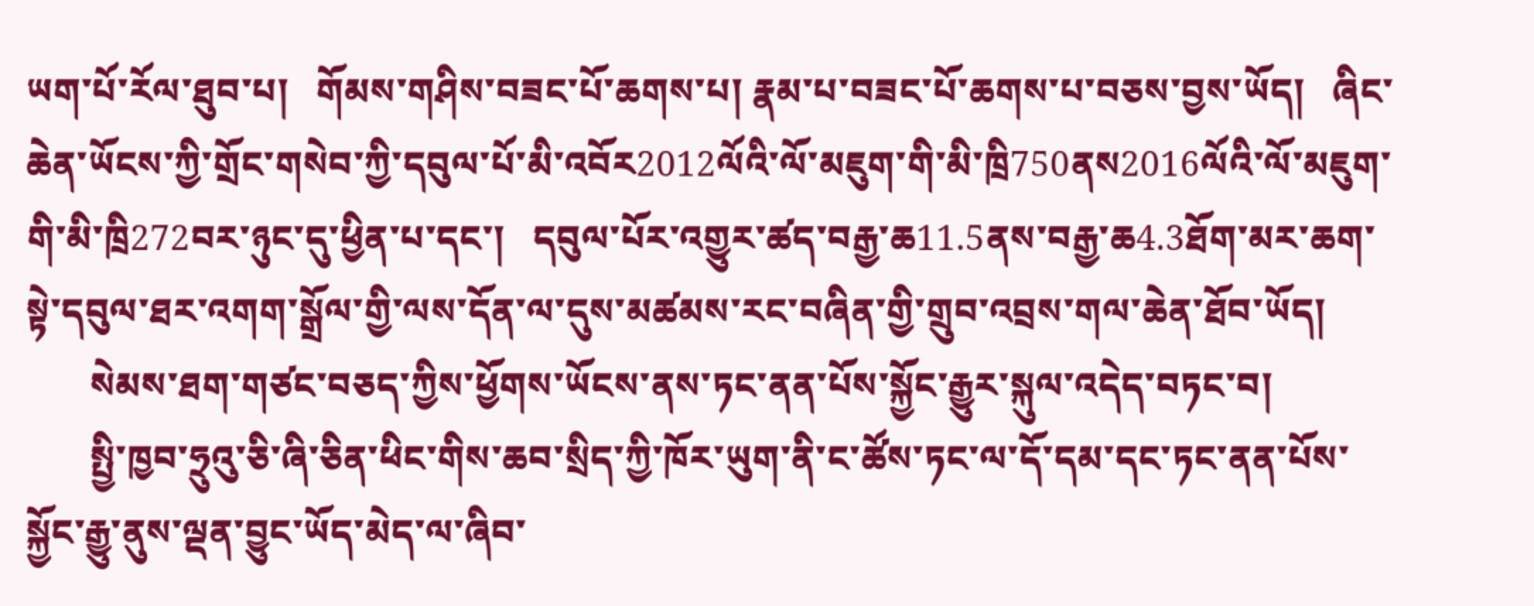ཡག་པོ་རོལ་ཐུབ་པ།   གོམས་གཤིས་བཟང་པོ་ཆགས་པ། རྣམ་པ་བཟང་པོ་ཆགས་པ་བཅས་བྱས་ཡོད།   ཞིང་ཆེན་ཡོངས་ཀྱི་གྲོང་གསེབ་ཀྱི་དབུལ་པོ་མི་འབོར2012ལོའི་ལོ་མཇུག་གི་མི་ཁྲི750ནས2016ལོའི་ལོ་མཇུག་གི་མི་ཁྲི272བར་ཉུང་དུ་ཕྱིན་པ་དང་།   དབུལ་པོར་འགྱུར་ཚད་བརྒྱ་ཆ11.5ནས་བརྒྱ་ཆ4.3ཐོག་མར་ཆག་སྟེ་དབུལ་ཐར་འགག་སྒྲོལ་གྱི་ལས་དོན་ལ་དུས་མཚམས་རང་བཞིན་གྱི་གྲུབ་འབྲས་གལ་ཆེན་ཐོབ་ཡོད།
       སེམས་ཐག་གཙང་བཅད་ཀྱིས་ཕྱོགས་ཡོངས་ནས་ཏང་ནན་པོས་སྐྱོང་རྒྱུར་སྐུལ་འདེད་བཏང་བ།
       སྤྱི་ཁྱབ་ཧྲུའུ་ཅི་ཞི་ཅིན་ཕིང་གིས་ཆབ་སྲིད་ཀྱི་ཁོར་ཡུག་ནི་ང་ཚོས་ཏང་ལ་དོ་དམ་དང་ཏང་ནན་པོས་སྐྱོང་རྒྱུ་ནུས་ལྡན་བྱུང་ཡོད་མེད་ལ་ཞིབ་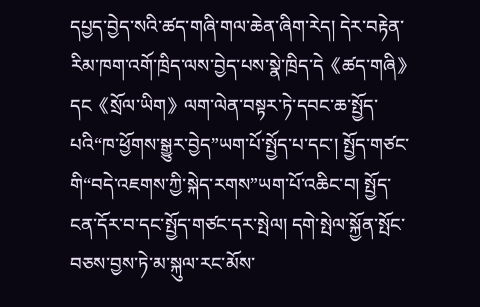དཔྱད་བྱེད་སའི་ཚད་གཞི་གལ་ཆེན་ཞིག་རེད། དེར་བརྟེན་རིམ་ཁག་འགོ་ཁྲིད་ལས་བྱེད་པས་སྣེ་ཁྲིད་དེ《ཚད་གཞི》དང《སྲོལ་ཡིག》ལག་ལེན་བསྟར་ཏེ་དབང་ཆ་སྤྱོད་པའི“ཁ་ཕྱོགས་སྒྱུར་བྱེད”ཡག་པོ་སྤྱོད་པ་དང་། སྤྱོད་གཙང་གི“བདེ་འཇགས་ཀྱི་སྐེད་རགས”ཡག་པོ་འཆིང་བ། སྤྱོད་ངན་དོར་བ་དང་སྤྱོད་གཙང་དར་སྤེལ། དགེ་སྤེལ་སྐྱོན་སྤོང་བཅས་བྱས་ཏེ་མ་སྐུལ་རང་མོས་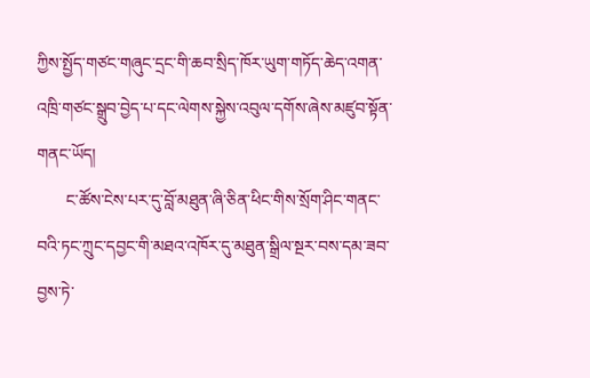ཀྱིས་སྤྱོད་གཙང་གཞུང་དྲང་གི་ཆབ་སྲིད་ཁོར་ཡུག་གཏོད་ཆེད་འགན་འཁྲི་གཙང་སྒྲུབ་བྱེད་པ་དང་ལེགས་སྐྱེས་འབུལ་དགོས་ཞེས་མཛུབ་སྟོན་གནང་ཡོད།
       ང་ཚོས་ངེས་པར་དུ་བློ་མཐུན་ཞི་ཅིན་ཕིང་གིས་སྲོག་ཤིང་གནང་བའི་ཏང་ཀྲུང་དབྱང་གི་མཐའ་འཁོར་དུ་མཐུན་སྒྲིལ་སྔར་བས་དམ་ཟབ་བྱས་ཏེ་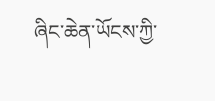ཞིང་ཆེན་ཡོངས་ཀྱི་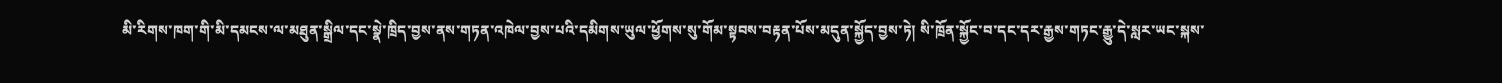མི་རིགས་ཁག་གི་མི་དམངས་ལ་མཐུན་སྒྲིལ་དང་སྣེ་ཁྲིད་བྱས་ནས་གཏན་འཁེལ་བྱས་པའི་དམིགས་ཡུལ་ཕྱོགས་སུ་གོམ་སྟབས་བརྟན་པོས་མདུན་སྐྱོད་བྱས་ཏེ། སི་ཁྲོན་སྐྱོང་བ་དང་དར་རྒྱས་གཏང་རྒྱུ་དེ་སླར་ཡང་སྐས་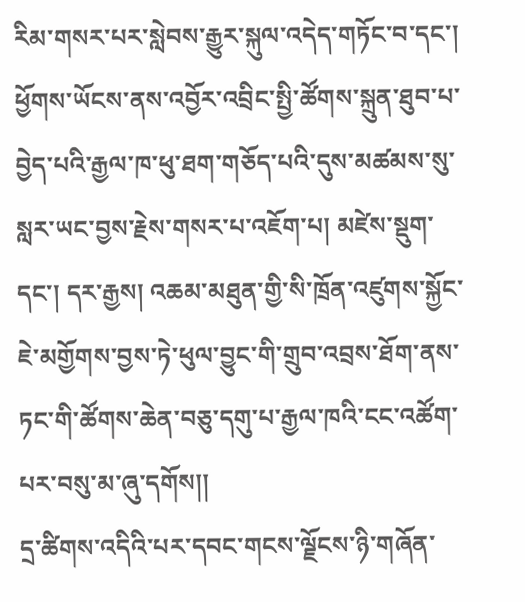རིམ་གསར་པར་སླེབས་རྒྱུར་སྐུལ་འདེད་གཏོང་བ་དང་། ཕྱོགས་ཡོངས་ནས་འབྱོར་འབྲིང་སྤྱི་ཚོགས་སྐྲུན་ཐུབ་པ་བྱེད་པའི་རྒྱལ་ཁ་ཕུ་ཐག་གཅོད་པའི་དུས་མཚམས་སུ་སླར་ཡང་བྱས་རྗེས་གསར་པ་འཇོག་པ། མཛེས་སྡུག་དང་། དར་རྒྱས། འཆམ་མཐུན་གྱི་སི་ཁྲོན་འཛུགས་སྐྱོང་ཇེ་མགྱོགས་བྱས་ཏེ་ཕུལ་བྱུང་གི་གྲུབ་འབྲས་ཐོག་ནས་ཏང་གི་ཚོགས་ཆེན་བཅུ་དགུ་པ་རྒྱལ་ཁའི་ངང་འཚོག་པར་བསུ་མ་ཞུ་དགོས།།
དྲ་ཚིགས་འདིའི་པར་དབང་གངས་ལྗོངས་ཉི་གཞོན་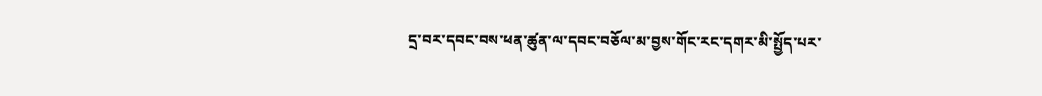དྲ་བར་དབང་བས་ཕན་ཚུན་ལ་དབང་བཅོལ་མ་བྱས་གོང་རང་དགར་མི་སྤྱོད་པར་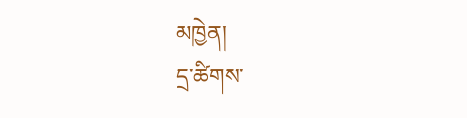མཁྱེན།
དྲ་ཚིགས་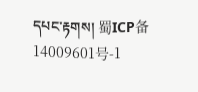དཔང་རྟགས། 蜀ICP备14009601号-1